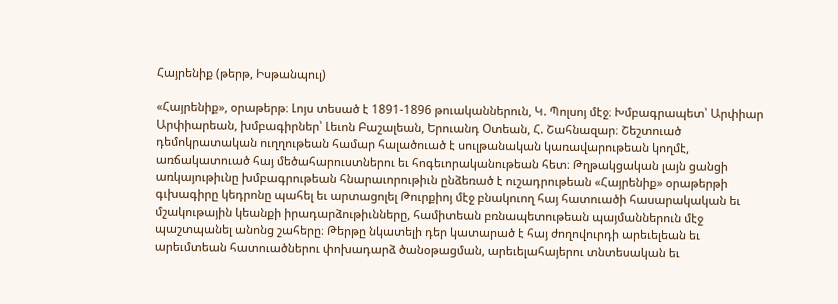Հայրենիք (թերթ, Իսթանպուլ)

«Հայրենիք», օրաթերթ։ Լոյս տեսած է 1891-1896 թուականներուն, Կ. Պոլսոյ մէջ։ Խմբագրապետ՝ Արփիար Արփիարեան, խմբագիրներ՝ Լեւոն Բաշալեան, Երուանդ Օտեան, Հ. Շահնազար։ Շեշտուած դեմոկրատական ուղղութեան համար հալածուած է սուլթանական կառավարութեան կողմէ, առճակատուած հայ մեծահարուստներու եւ հոգեւորականութեան հետ։ Թղթակցական լայն ցանցի առկայութիւնը խմբագրութեան հնարաւորութիւն ընձեռած է ուշադրութեան «Հայրենիք» օրաթերթի գւխագիրը կեդրոնը պահել եւ արտացոլել Թուրքիոյ մէջ բնակուող հայ հատուածի հասարակական եւ մշակութային կեանքի իրադարձութիւնները, համիտեան բռնապետութեան պայմաններուն մէջ պաշտպանել անոնց շահերը։ Թերթը նկատելի դեր կատարած է հայ ժողովուրդի արեւելեան եւ արեւմտեան հատուածներու փոխադարձ ծանօթացման, արեւելահայերու տնտեսական եւ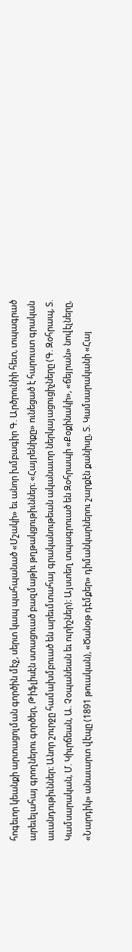հոգեւոր կեանքի արտացոլման գործին մէջ, սերտ կապ պահպանած «Մշակի» եւ անոր խմբագիր Գ. Արծրունիի հետ, տպագրած արեւելահայ գրողներու գործեր, Թիֆլիսէն ստացուած բազմաթիւ թղթակցութիւններ։ «Հայրենիքը» ունեցած է հարուստ գրական աւանդութիւններ։ Անոր շուրջը համախմբուած են արեւմտահայ գրականութեան ականաւոր ներկայացուցիչները (Գ. Զօհրապ, Տ. Կամսարական, Մ. Կիւրճեան, Ա. Չօպանեան եւ ուրիշներ)։ Այստեղ տպագրուած են Զօհրապի «Քօքինակի», «ճեյրան» նովէլները, «Նարդիկ» անաւարտ վէպը (1891 թուական), «Ծանօթ դէմքեր» դիմանկարներու շարքէն քանիսը, Տ. Կամսարականի «Հայ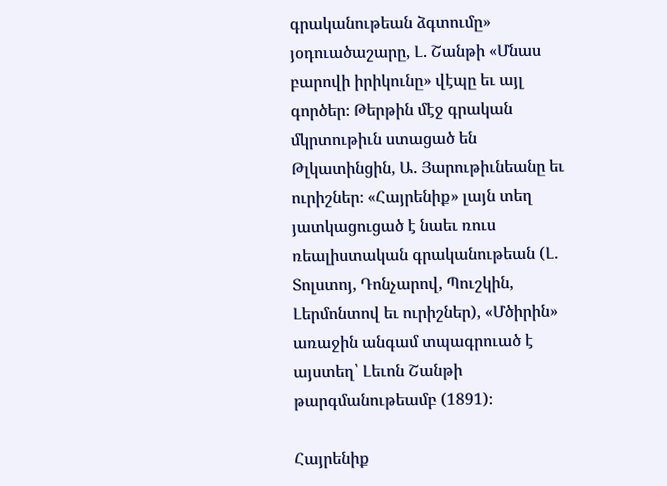գրականութեան ձգտումը» յօդուածաշարը, Լ. Շանթի «Մնաս բարովի իրիկունը» վէպը եւ այլ գործեր։ Թերթին մէջ գրական մկրտութիւն ստացած են Թլկատինցին, Ա. Յարութիւնեանը եւ ուրիշներ։ «Հայրենիք» լայն տեղ յատկացուցած է նաեւ ռուս ռեալիստական գրականութեան (Լ. Տոլստոյ, Դոնչարով, Պուշկին, Լերմոնտով եւ ուրիշներ), «Մծիրին» առաջին անգամ տպագրուած է այստեղ՝ Լեւոն Շանթի թարգմանութեամբ (1891)։

Հայրենիք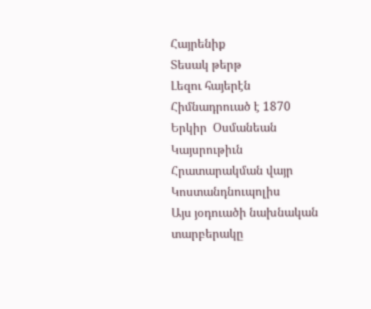Հայրենիք
Տեսակ թերթ
Լեզու հայերէն
Հիմնադրուած է 1870
Երկիր  Օսմանեան Կայսրութիւն
Հրատարակման վայր Կոստանդնուպոլիս
Այս յօդուածի նախնական տարբերակը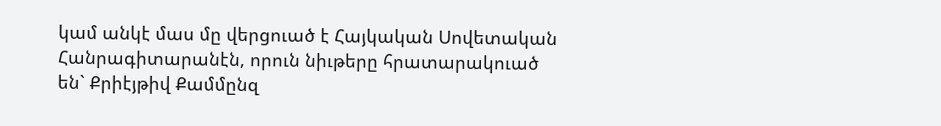կամ անկէ մաս մը վերցուած է Հայկական Սովետական Հանրագիտարանէն, որուն նիւթերը հրատարակուած են` Քրիէյթիվ Քամմընզ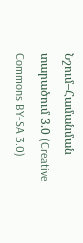Նշում–Համանման տարածում 3.0 (Creative Commons BY-SA 3.0)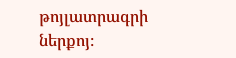թոյլատրագրի ներքոյ։